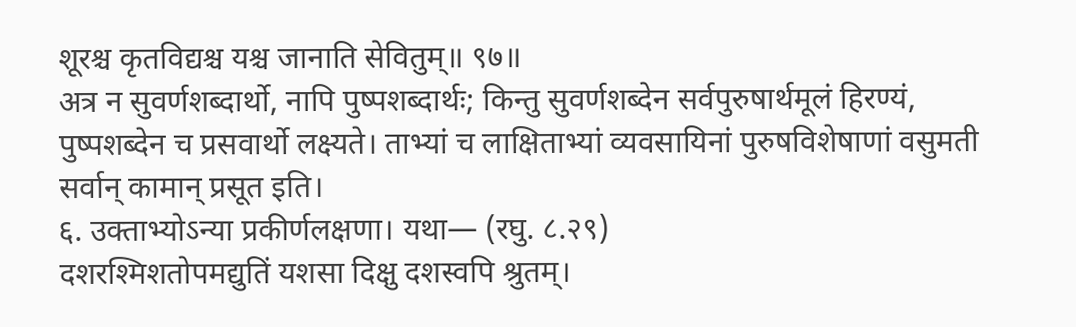शूरश्च कृतविद्यश्च यश्च जानाति सेवितुम्॥ ९७॥
अत्र न सुवर्णशब्दार्थो, नापि पुष्पशब्दार्थः; किन्तु सुवर्णशब्देन सर्वपुरुषार्थमूलं हिरण्यं, पुष्पशब्देन च प्रसवार्थो लक्ष्यते। ताभ्यां च लाक्षिताभ्यां व्यवसायिनां पुरुषविशेषाणां वसुमती सर्वान् कामान् प्रसूत इति।
६. उक्ताभ्योऽन्या प्रकीर्णलक्षणा। यथा— (रघु. ८.२९)
दशरश्मिशतोपमद्युतिं यशसा दिक्षु दशस्वपि श्रुतम्।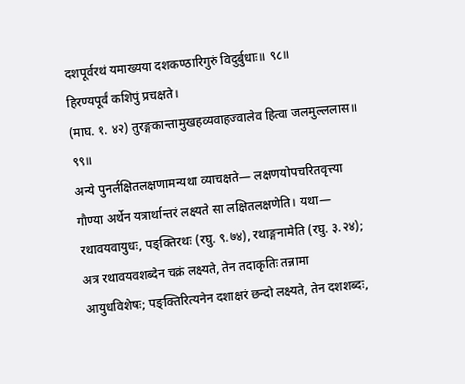दशपूर्वरथं यमाख्यया दशकण्ठारिगुरुं विदुर्बुधाः॥ ९८॥
हिरण्यपूर्वं कशिपुं प्रचक्षते।
(माघ. १. ४२) तुरङ्गकान्तामुखहव्यवाहज्वालेव हित्वा जलमुल्ललास॥ ९९॥
अन्ये पुनर्लक्षितलक्षणामन्यथा व्याचक्षते— लक्षणयोपचरितवृत्त्या गौण्या अर्थेन यत्रार्थान्तरं लक्ष्यते सा लक्षितलक्षणेति। यथा— रथावयवायुधः, पङ्क्तिरथः (रघु. ९.७४), रथाङ्गनामेति (रघु. ३.२४); अत्र रथावयवशब्देन चक्रं लक्ष्यते, तेन तदाकृतिः तन्नामा आयुधविशेषः; पङ्क्तिरित्यनेन दशाक्षरं छन्दो लक्ष्यते, तेन दशशब्दः,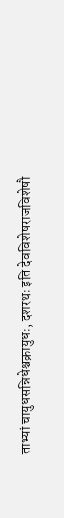ताभ्यां चायुधसन्निधेश्चक्रायुधः, दशरथः इति देवविशेषराजविशेषौ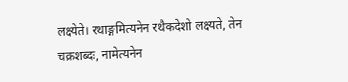लक्ष्येते। रथाङ्गमित्यनेन रथैकदेशो लक्ष्यते, तेन चक्रशब्दः, नामेत्यनेन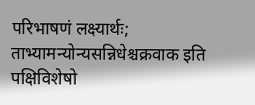परिभाषणं लक्ष्यार्थः; ताभ्यामन्योन्यसन्निधेश्चक्रवाक इति पक्षिविशेषो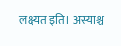लक्ष्यत इति। अस्याश्च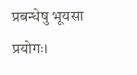प्रबन्धेषु भूयसा प्रयोगः।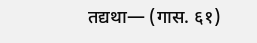तद्यथा— (गास. ६१)